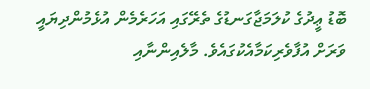ބޮޑު ޢީދުގެ ކުލަމަޖާގަނޑުގެ ތެރޭގައި އަހަރެމެން އުޅެމުންދިޔައީ ވަރަށް އުފާވެރިކަމާއެކުގައެވެ. މާލެއިންނާއި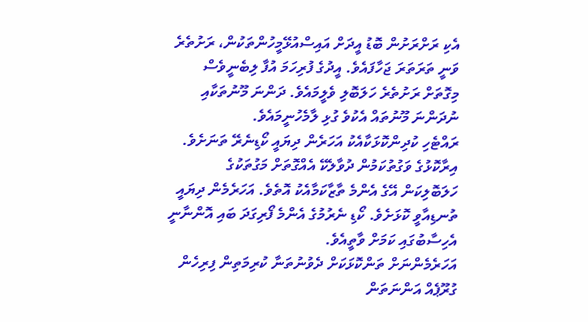އެކި ރަށްރަށުން ބޮޑު އީދަށް އައިސްއުޅޭމީހުންތަކުން، ރަށުތެރެ ވަނީ ތަރަތަރަ ޖަހާފައެވެ. އީދުގެ ފުރިހަމަ އުފާ ލިބެނީވެސް މިގޮތަށް ރަށުތެރެ ހަލަބޮލި ވެލީމައެވެ. ދަންނަ މޫނުތަކާއި ނުދަންނަ މޫނުތައް އެކުވެ ގުޅި ލާމެހުނީމައެވެ.
ރައްޓެހި ކުދިންކޮޅަކާއެކު އަހަރެން ދިޔައީ ކޯޑިނެރޭ ތަނަށެވެ. އިރާކޮޅުގެ ވަގުތުކަމުން ދުވާލެކޭ އެއްގޮތަށް މަގުތަކުގެ ހަލަބޮލިކަން އޭގެ އެންމެ ތާޒާކަމާއެކު އޮތެވެ. އަހަރެމެން ދިޔައީ ތުނޑިއާވީ ކޮޅަށެވެ. ކޯޑި ނެރުމުގެ އެންމެ ފޯރިގަދަ ބައި އޮންނާނީ އެހިސާބުގައި ކަމަށް ވާތީއެވެ.
އަހަރެމެންނަށް ތަންކޮޅަކަށް ދެވުނުތަނާ ކުރިމަތިން ފިރިހެން ގުރޫޕެއް އަންނަތަން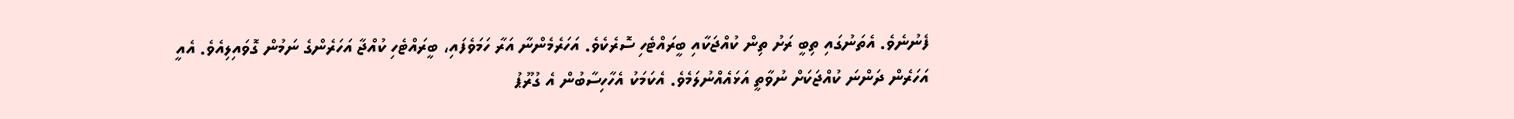ފެނުނެވެ. އެތަނުގައި ތިބީ ރަށު ތިން ކުއްޖަކާއި ބީރައްޓެހި ސޮރެކެވެ. އަހަރެމެންނާ އަރާ ހަމަވެފައި، ބީރައްޓެހި ކުއްޖާ އަހަރެންގެ ނަމުން ގޮވައިލިއެވެ. އެއީ އަހަރެން ދަންނަ ކުއްޖަކަށް ނުވާތީ އަޅައެއްނުލަމެވެ. އެކަމަކު އެހާހިސާބުން އެ ގުރޫޕު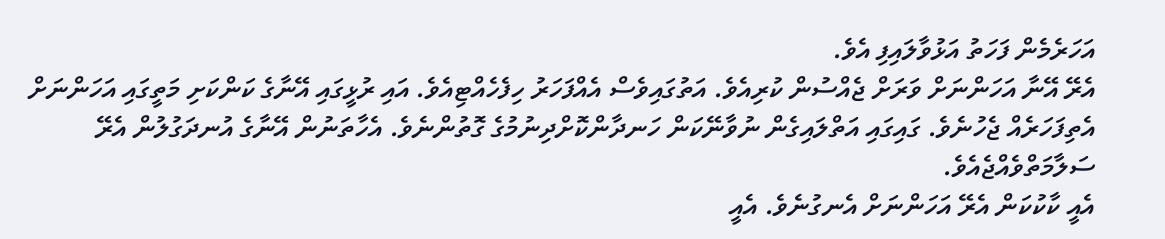އަހަރެމެން ފަހަތު އަޅުވާލައިފި އެވެ.
އެރޭ އޭނާ އަހަންނަށް ވަރަށް ޖެއްސުން ކުރިއެވެ. އަތުގައިވެސް އެއްފަހަރު ހިފެހެއްޓިއެވެ. އައި ރުޅީގައި އޭނާގެ ކަންކަށި މަތީގައި އަހަންނަށް އެތިފަހަރެއް ޖެހުނެވެ. ގައިގައި އަތްލައިގެން ނުވާނޭކަން ހަނދާންކޮށްދިނުމުގެ ގޮތުންނެވެ. އެހާތަނުން އޭނާގެ އުނދަގުލުން އެރޭ ސަލާމަތްވެއްޖެއެވެ.
އެއީ ކާކުކަން އެރޭ އަހަންނަށް އެނގުނެވެ. އެއީ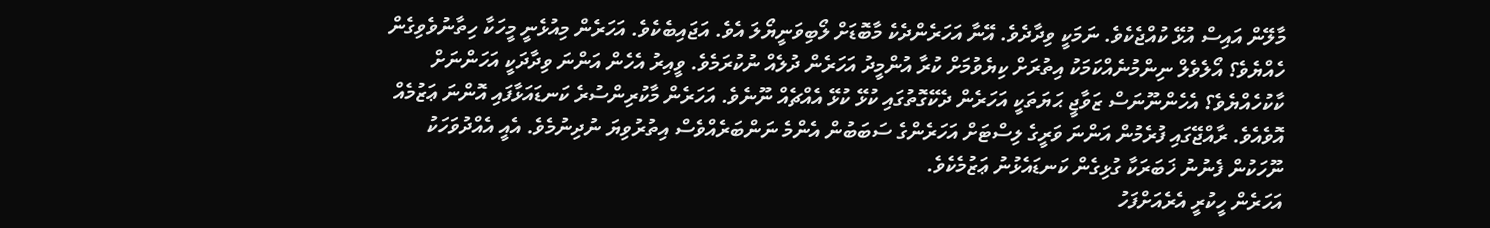މާލޭން އައިސް އުޅޭ ކުއްޖެކެވެ. ނަމަކީ ވިދާދެވެ. އޭނާ އަހަރެންދެކެ މާބޮޑަށް ލޯބިވަނީޔޯލަ އެވެ. އަޖައިބެކެވެ. އަހަރެން މިއުޅެނީ މީހަކާ ހިތާނުވެވިގެން ހެއްޔެވެ؟ އޯލެވެލް ނިންމުނެއްކަމަކު އިތުރަށް ކިޔެވުމަށް ކުރާ އުންމީދު އަހަރެން ދުލެއް ނުކުރަމެވެ. ވީއިރު އެހެން އަންނަ ވިދާދަކީ އަހަންނަށް ކާކުހެއްޔެވެ؟ އެހެންނޫނަސް ޒަވާޖީ ޙަޔަތަކީ އަހަރެން ދެކޭގޮތުގައި ކުޅޭ ކުޅޭ އެއްޗެއް ނޫނެވެ. އަހަރެން މާކުރިންސުރެ ކަނޑައަޅާފައި އޮންނަ ޢަޒުމެއް އޮވެއެވެ. ރާއްޖޭގައި ފުރެމުން އަންނަ ވަރީގެ ލިސްޓަށް އަހަރެންގެ ސަބަބުން އެންމެ ނަންބަރެއްވެސް އިތުރުވިޔަ ނުދިނުމެވެ. އެއީ އެއްދުވަހަކު ނޫހަކުން ފެނުނު ޚަބަރަކާ ގުޅިގެން ކަނޑައެޅުނު ޢަޒުމެކެވެ.
އަހަރެން ހީކުރީ އެރެއަށްފަހު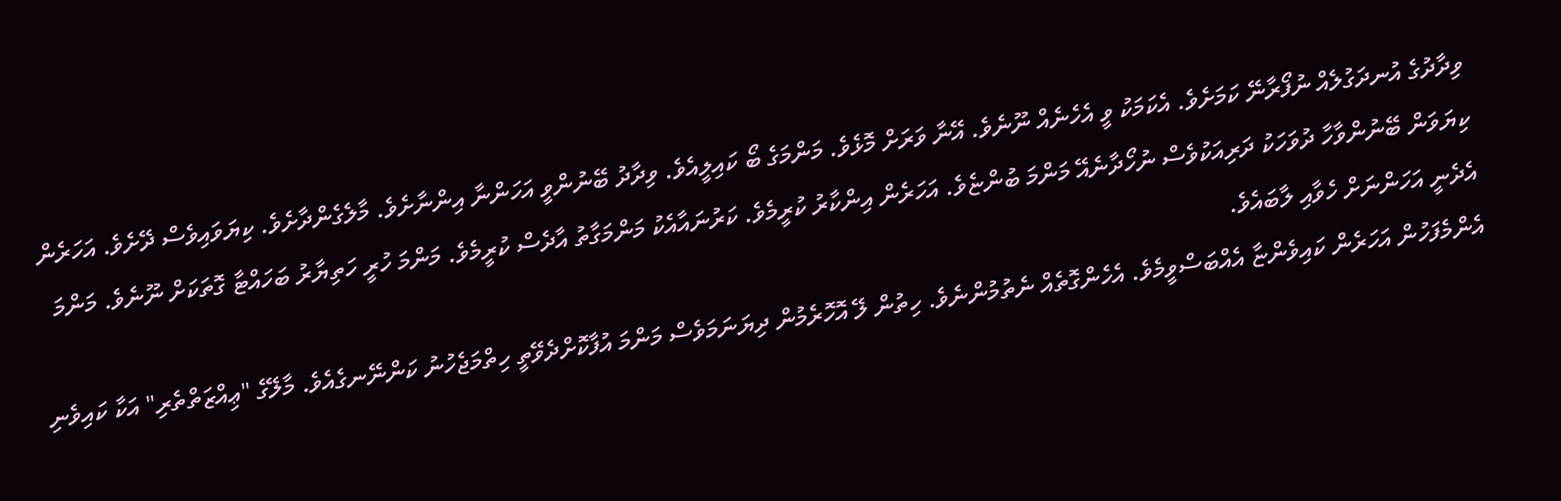ވިދާދުގެ އުނދަގުލެއް ނުފޯރާނޭ ކަމަށެވެ. އެކަމަކު ވީ އެހެނެއް ނޫނެވެ. އޭނާ ވަރަށް މޮޅެވެ. މަންމަގެ ބޯ ކައިލީއެވެ. ވިދާދު ބޭނުންވީ އަހަންނާ އިންނާށެވެ. މާލެގެންދާށެވެ. ކިޔަވައިވެސް ދޭށެވެ. އަހަރެން ކިޔަވަން ބޭނުންވާހާ ދުވަހަކު ދަރިއަކުވެސް ނުހޯދާނެއޭ މަންމަ ބުންޏެވެ. އަހަރެން އިންކާރު ކުރީމެވެ. ކަރުނައާއެކު މަންމަގާތު އާދެސް ކުރީމެވެ. މަންމަ ހުރީ ހަތިޔާރު ބަހައްޓާ ގޮތަކަށް ނޫނެވެ. މަންމަ އެދެނީ އަހަންނަށް ހެވާއި ލާބައެވެ.
އެންމެފަހުން އަހަރެން ކައިވެންޏާ އެއްބަސްވީމެވެ. އެހެންގޮތެއް ނެތުމުންނެވެ. ހިތުން ލޭ އޮހޮރެމުން ދިޔަނަމަވެސް މަންމަ އުފާކޮށްދެވޭތީ ހިތްމަޖެހުނު ކަންނޭނގެއެވެ. މާލޭގެ "ޢިއްޒަތްތެރި" އަކާ ކައިވެނި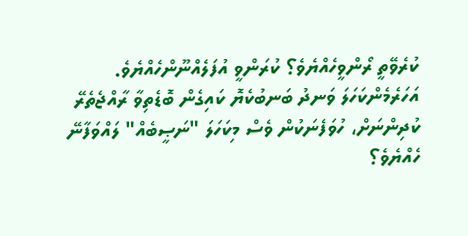ކުރެވޭތީ ރޯންވީހެއްޔެވެ؟ ކުރަންވީ އުފަލެއްނޫންހެއްޔެވެ. އަހަރެމެންކަހަލަ ވަނދު ބަނބުކެޔޮ ކައިގެން ބޮޑެތިވާ ރާއްޖެތެރޭ ކުދިންނަށް، ހުވަފެނަކުން ވެސް މިކަހަލަ "ނަޞީބެއް" ލައްވަފާނޭ ހެއްޔެވެ؟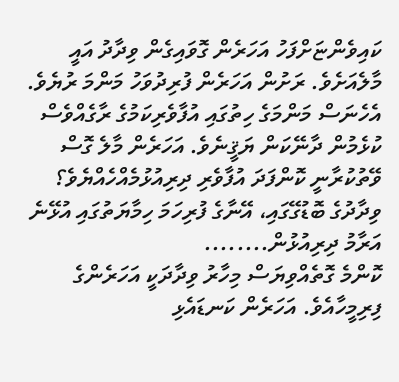ކައިވެންޏަށްފަހު އަހަރެން ގޮވައިގެން ވިދާދު އައީ މާލެއަށެވެ. ރަށުން އަހަރެން ފުރިދުވަހު މަންމަ ރުޔެވެ. އެހެނަސް މަންމަގެ ހިތުގައި އުފާވެރިކަމުގެ ރާގެއްވެސް ކުޅެމުން ދާނޭކަން ޔަޤީނެވެ. އަހަރެން މާލެ ގޮސް ވޭތުކުރާނީ ކޮންފަދަ އުފާވެރި ދިރިއުޅުމެއްހެއްޔެވެ؟ ވިދާދުގެ ބޮޑުގޭގައި، އޭނާގެ ފުރިހަމަ ހިމާޔަތުގައި އުޅޭނެ އަރާމު ދިރިއުޅުން........
ކޮންމެ ގޮތެއްވިޔަސް މިހާރު ވިދާދަކީ އަހަރެންގެ ފިރިމީހާއެވެ. އަހަރެން ކަނޑައެޅި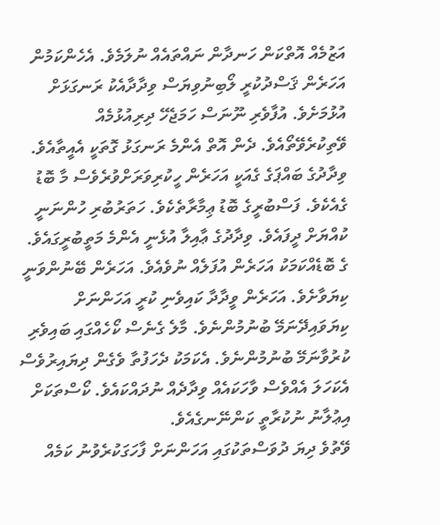އަޒުމެއް އޮތްކަން ހަނދާން ނައްތައެއް ނުލަމެވެ. އެހެންކަމުން އަހަރެން ޤަސްދުކުރީ ލޯބިނުވިޔަސް ވިދާދާއެކު ރަނގަޅަށް އުޅުމަށެވެ. އުފާވެރި ނޫނަސް ހަމަޖެހޭ ދިރިއުޅުމެއް ވޭތިކުރެވޭތޯއެވެ. ދެން އޮތް އެންމެ ރަނގަޅު ގޮތަކީ އެއީތާއެވެ.
ވިދާދުގެ ބައްޕަގެ ގެއަކީ އަހަރެން ހީކުރިވަރަށްވުރެވެސް މާ ބޮޑު ގެއެކެވެ. ފަސްބުރީގެ ބޮޑު ޢިމާރާތެކެވެ. ހަތަރުބުރި ހުންނަނީ ކުއްޔަށް ދީފައެވެ. ވިދާދުގެ ޢާއިލާ އުޅެނީ އެންމެ މަތީބުރީގައެވެ. ގެ ބޮޑެއްކަމަކު އަހަރެން އުފަލެއް ނުވެއެވެ. އަހަރެން ބޭނުންވަނީ ކިޔަވާށެވެ. އަހަރެން ވީދާދާ ކައިވެނި ކުރީ އަހަންނަށް ކިޔަވައިދޭނަމޭ ބުނުމުންނެވެ. މާލެ ގެނެސް ކޯހެއްގައި ބައިވެރި ކުރުވާނަމޭ ބުނުމުންނެވެ. އެކަމަކު ދެހަފުތާ ވެގެން ދިޔައިރުވެސް އެކަހަލަ އެއްވެސް ވާހަކައެއް ވިދާދެއް ނުދައްކައެވެ. ކޯސްތަކަށް އިޢުލާނު ނުކުރާތީ ކަންނޭނގެއެވެ.
ވޭތުވެ ދިޔަ ދުވަސްތަކުގައި އަހަންނަށް ފާހަގަކުރެވުނު ކަމެއް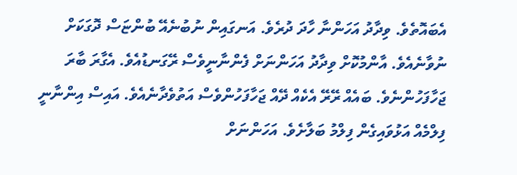އެބައޮތެވެ. ވިދާދު އަހަންނާ ހާދަ ދުރެވެ. އަނގައިން ނުބުނެއޭ ބުންޏަސް ދޮގަކަށް ނުވާނެއެވެ. އާންމުކޮށް ވިދާދު އަހަންނަށް ފެންނާނީވެސް ރޭގަނޑުއެވެ. އެގާރަ ބާރަ ޖަހާފަހުންނެވެ. ބައެއް ރޭރޭ އެކެއް ދޭއް ޖަހާފަހުންވެސް އަތުވެދާނެއެވެ. އައިސް އިންނާނީ ފިލްމެއް އަޅުވައިގެން ފިލްމު ބަލާށެވެ. އަހަންނަށް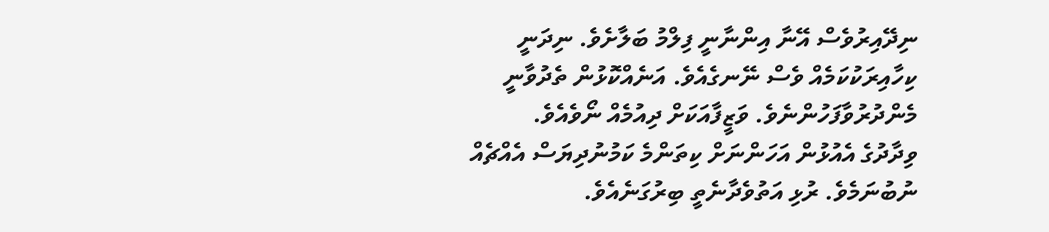ނިދޭއިރުވެސް އޭނާ އިންނާނީ ފިލްމު ބަލާށެވެ. ނިދަނީ ކިހާއިރަކުކަމެއް ވެސް ނޭނގެއެވެ. އަނެއްކޮޅުން ތެދުވާނީ މެންދުރުވާފަހުންނެވެ. ވަޒީފާއަކަށް ދިއުމެއް ނޯވެއެވެ.
ވިދާދުގެ އެއުޅުން އަހަންނަށް ކިތަންމެ ކަމުނުދިޔަސް އެއްޗެއް ނުބުނަމެވެ. ރުޅި އަތުވެދާނެތީ ބިރުގަނެއެވެ.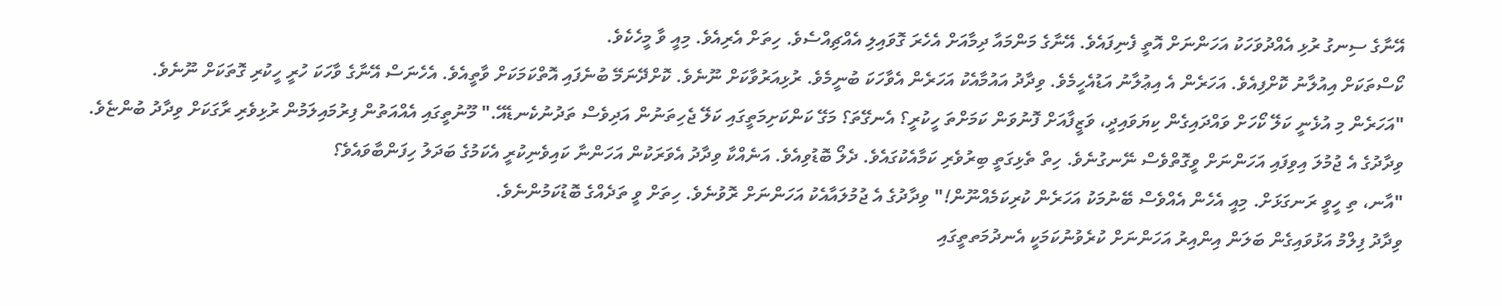އޭނާގެ ސިނގު ރުޅި އެއްދުވަހަކު އަހަންނަށް އޮތީ ފެނިފައެވެ. އޭނާގެ މަންމައާ ދިމާއަށް އެހެރަ ގޮވައިލި އެއްޗިއްސެވެ. ހިތަށް އެރިއެވެ. މިއީ ވާ މީހެކެވެ.
ކޯސްތަކަށް އިއުލާނު ކޮށްފިއެވެ. އަހަރެން އެ އިޢުލާނު އަޑުއެހީމެވެ. ވިދާދު އައުމާއެކު އަހަރެން އެވާހަކަ ބުނީމެވެ. ރުޅިއަރުވާކަށް ނޫނެވެ. ކޮށްދޭނަމޭ ބުނެފައި އޮތްކަމަކަށް ވާތީއެވެ. އެހެނަސް އޭނާގެ ވާހަކަ ހުރީ ހީކުރި ގޮތަކަށް ނޫނެވެ.
"އަހަރެން މި އުޅެނީ ކަލޭ ކޯހަށް ވައްދައިގެން ކިޔަވައިދީ، ވަޒީފާއަށް ފޮނުވަން ކަމަށްތަ ހީކުރީ؟ އެނގޭތަ؟ މަގޭ ކަންކަށިމަތީގައި ކަލޭ ޖެހިތަނުން އަދިވެސް ތަދުނުކެނޑެއޭ." މޫނުތީގައި އެއްއަތުން ފިރުމައިލަމުން ރުޅިވެރި ރާގަކަށް ވިދާދު ބުންޏެވެ.
ވިދާދުގެ އެ ޖުމުލަ އިވިފައި އަހަންނަށް ވީގޮތްވެސް ނޭނގުނެވެ. ހިތް ތެޅިގަތީ ބިރުވެރި ކަމާއެކުގައެވެ. ދެލޯ ބޮޑުވިއެވެ. އަނެއްކާ ވިދާދު އެވަރަކުން އަހަންނާ ކައިވެނިކުރީ އެކަމުގެ ބަދަލު ހިފަންބާވައެވެ؟
"އާނ، ތި ހީވީ ރަނގަޅަށް. މިއީ އެހެން އެއްވެސް ބޭނުމަކު އަހަރެން ކުރިކަމެއްނޫން!" ވިދާދުގެ އެ ޖުމުލައާއެކު އަހަންނަށް ރޮވުނެވެ. ހިތަށް ވީ ތަދެއްގެ ބޮޑުކަމުންނެވެ.
ވިދާދު ފިލްމު އަޅުވައިގެން ބަލަން އިންއިރު އަހަންނަށް ކުރެވުނުކަމަކީ އެނދުމަތތީގައި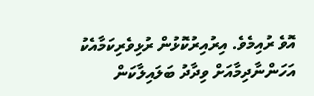އޮވެ ރުއިމެވެ. އިރުއިރުކޮޅުން ރުޅިވެރިކަމާއެކު އަހަންނާދިމާއަށް ވިދާދު ބަލައިލާކަން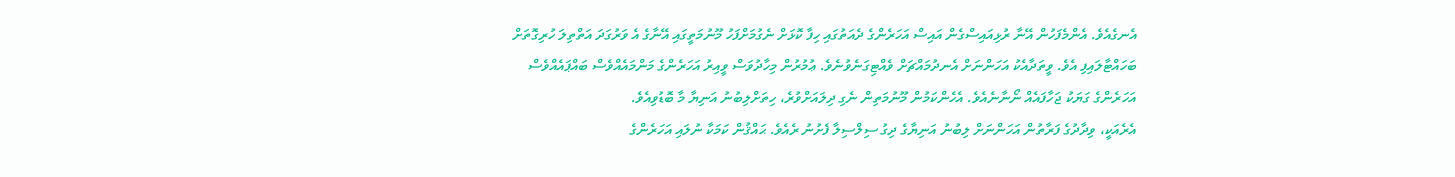އެނގެއެވެ. އެންމެފަހުން އޭނާ ރުޅިއައިސްގެން އައިސް އަހަރެންގެ ދެއަތުގައި ހިފާ ކޮޅަށް ނެގުމަށްފަހު މޫނުމަތީގައި އޭނާގެ އެ ވަރުގަދަ އަތްތިލަ ހުރިގޮތަށް ބަހައްޓާލައިފި އެވެ. ވީތަދާއެކު އަހަންނަށް އެނދުމައްޗަށް ވެއްޓިގަނެވުނެވެ. ޢުމުރުން މިހާދުވަސް ވީއިރު އަހަރެންގެ މަންމައެއްވެސް ބައްޕައެއްވެސް އަހަރެންގެ ގަޔަކު ޖަހާފައެއް ނޯނާނެއެވެ. އެހެންކަމުން މޫނުމަތިން ނެގި ދިލައަށްވުރެ، ހިތަށްލިބުނު އަނިޔާ މާ ބޮޑުވިއެވެ.
އެރެއަކީ، ވިދާދުގެ ފަރާތުން އަހަންނަށް ލިބުނު އަނިޔާގެ ދިގު ސިލްސިލާ ފެށުނު ރެއެވެ. ޙައްޤުން ކަމަކާ ނުލައި އަހަރެންގެ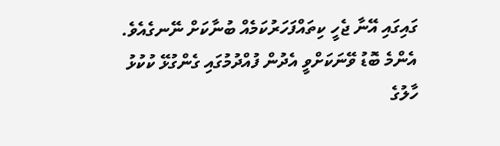ގައިގައި އޭނާ ޖެހީ ކިތައްފަހަރުކަމެއް ބުނާކަށް ނޭނގެއެވެ. އެންމެ ބޮޑު ވޭނަކަށްވީ އެދުން ފުއްދުމުގައި ގެންގުޅޭ ކުކުޅު ހާލުގެ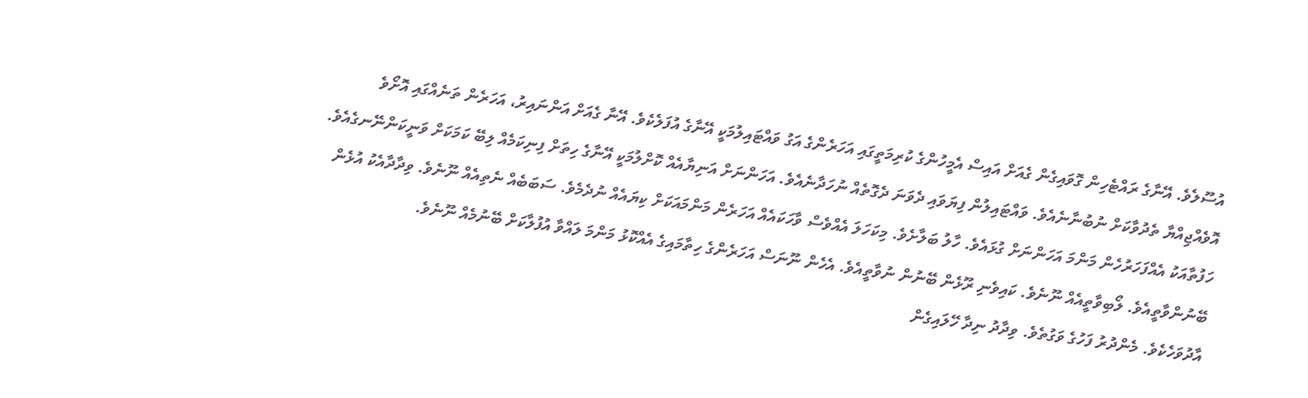އުސޫލެވެ. އޭނާގެ ރައްޓެހިން ގޮވައިގެން ގެއަށް އައިސް އެމީހުންގެ ކުރިމަތީގައި އަހަރެންގެ އަގު ވައްޓައިލުމަކީ އޭނާގެ އުފަލެކެވެ. އޭނާ ގެއަށް އަންނައިރު، އަހަރެން ތަނެއްގައި އޮށޯވެ އޮވެއްޖިއްޔާ ތެދުވާކަށް ނުބުނާނެއެވެ. ވައްޓައިލުން ފިޔަވައި ދެވަނަ ދެގޮތެއް ނުހަދާނެއެވެ. އަހަންނަށް އަނިޔާއެއް ކޮށްލުމަކީ އޭނާގެ ހިތަށް ފިނިކަމެއް ލިބޭ ކަމަކަށް ވަނީކަންނޭނގެއެވެ.
ހަފުތާއަކު އެއްފަހަރުހެން މަންމަ އަހަންނަށް ގުޅައެވެ. ހާލު ބަލާށެވެ. މިކަހަލަ އެއްވެސް ވާހަކައެއް އަހަރެން މަންމައަކަށް ކިޔައެއް ނުދެމެވެ. ސަބަބެއް ނެތިއެއް ނޫނެވެ. ވިދާދާއެކު އުޅެން ބޭނުންވާތީއެވެ. ލޯބިވާތީއެއް ނޫނެވެ. ކައިވެނި ރޫޅެން ބޭނުން ނުވާތީއެވެ. އެހެން ނޫނަސް އަހަރެންގެ ހިތާމައިގެ އެއްކޮޅު މަންމަ ލައްވާ އުފުލާކަށް ބޭނުމެއް ނޫނެވެ.
އާދުވަހެކެވެ. މެންދުރު ފަހުގެ ވަގުތެވެ. ވިދާދު ނިދާ ހޭލައިގެން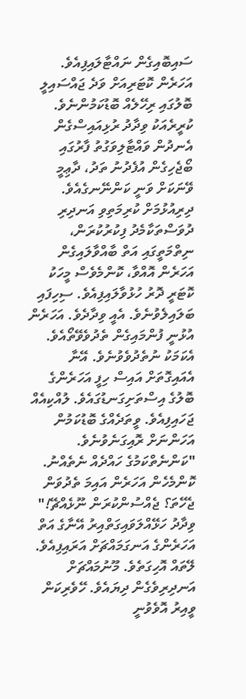ސައިބޮއިގެން ނައްޓާލައިފިއެވެ. އަހަރެން ކޮޓަރިއަށް ވަދެ ޖައްސައިލީ ބޮލުގައި ރިހޭލެއް ބޮޑުކަމުންނެވެ. ކުރީރެއަކު ވިދާދު ރުޅިއައިސްގެން އެނދުން ވައްޓާލިވަގުތު ފާރުގައި ބޯޖެހިގެން އުފެދުނު ތަދު، ދާޢިމީ ވޭނަކަށް ވަނީ ކަންނޭނގެއެވެ.
ދިރިއުޅުމަށް ކުރިމަތިވި އަނދިރި ދުވަސްތަކާމެދު ފިކުރުކުރަން، ނިތްމަތީގައި އަތް ބާއްވާލައިގެން އަހަރެން އޮއްވާ، ކޮންމެވެސް މީހަކު ކޮޓަރީ ދޮރު ހުޅުވާލައިފިއެވެ. ސިހިފައި ބަލައިލެވުނެވެ. އެއީ ވިދާދެވެ. އަހަރެން އުޅުނީ ފުންމައިގެން ތެދުވެވޭތޯއެވެ. އެކަމަކު ނުތެދުވެވުނެވެ. އޭނާ އެއައިގޮތަށް އައިސް ހިފީ އަހަރެންގެ ބޮލުގެ އިސްތަށިގަނޑުގައެވެ. ލުއްކިއެއް ޖަހައިފިއެވެ. ވީތަދެއްގެ ބޮޑުކަމުން އަހަންނަށް ރޮއިގަނެވުނެވެ.
"ކަންނެތްކަމުގެ ހައްދެއް ނެތެއްނު. ކޮންމެހެން އަހަރެން އައިމަ ތެދުވަން ޖެހޭތަ؟ ޖެއްސުންކުރަން ނޫޅެއްޗޭ!" ވިދާދު ހަޅޭއްލަވައިގަތްއިރު އޭނާގެ އަތް އަހަރެންގެ އަނގަމައްޗަށް އަރައިފިއެވެ. ލޭތައް އޮހިގަތެވެ. މޫނުމައްޗަށް އަނދިރިވެގެން ދިޔައެވެ. ހޭވެރިކަން ވީއިރު އޮވެވުނީ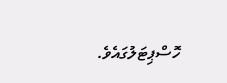ހޮސްޕިޓަލުގައެވެ.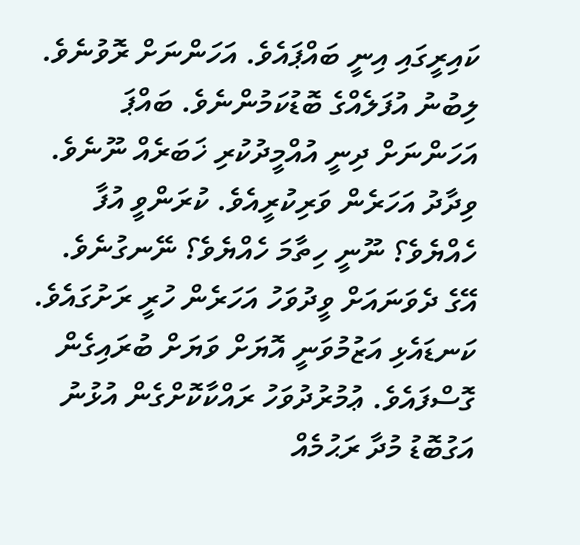ކައިރީގައި އިނީ ބައްޕައެވެ. އަހަންނަށް ރޮވުނެވެ. ލިބުނު އުފަލެއްގެ ބޮޑުކަމުންނެވެ. ބައްޕަ އަހަންނަށް ދިނީ އުއްމީދުކުރި ޚަބަރެއް ނޫނެވެ. ވިދާދު އަހަރެން ވަރިކުރީއެވެ. ކުރަންވީ އުފާ ހެއްޔެވެ؟ ނޫނީ ހިތާމަ ހެއްޔެވެ؟ ނޭނގުނެވެ.
އޭގެ ދެވަނައަށް ވީދުވަހު އަހަރެން ހުރީ ރަށުގައެވެ. ކަނޑައެޅި އަޒުމުވަނީ އޮޔަށް ވަޔަށް ބުރައިގެން ގޮސްފައެވެ. ޢުމުރުދުވަހު ރައްކާކޮށްގެން އުޅުނު އަގުބޮޑު މުދާ ރަޙުމެއް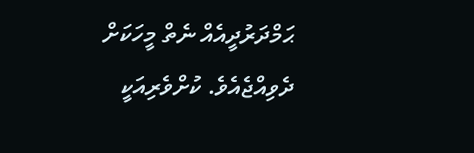ޙަމްދަރުދީއެއް ނެތް މީހަކަށް ދެވިއްޖެއެވެ. ކުށްވެރިއަކީ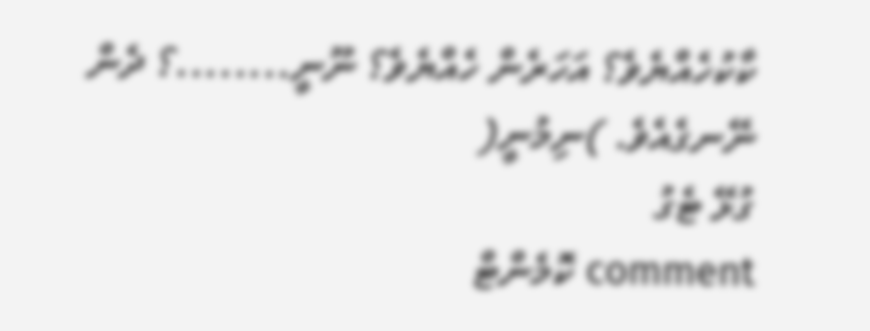ކާކުހެއްޔެވެ؟ އަހަރެން ހެއްޔެވެ؟ ނޫނީ........؟ ދެން ނޭނގެއެވެ. )ނިމުނީ(
ގުޅޭ ޓެގު
comment ކޮމެންޓް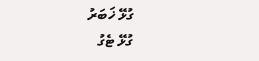ގުޅޭ ޚަބަރު
ގުޅޭ ޓެގު